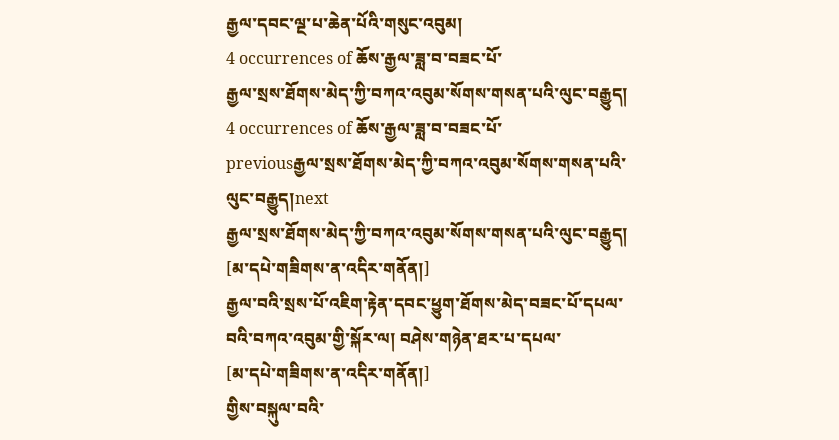རྒྱལ་དབང་ལྔ་པ་ཆེན་པོའི་གསུང་འབུམ།
4 occurrences of ཆོས་རྒྱལ་ཟླ་བ་བཟང་པོ་
རྒྱལ་སྲས་ཐོགས་མེད་ཀྱི་བཀའ་འབུམ་སོགས་གསན་པའི་ལུང་བརྒྱུད།
4 occurrences of ཆོས་རྒྱལ་ཟླ་བ་བཟང་པོ་
previousརྒྱལ་སྲས་ཐོགས་མེད་ཀྱི་བཀའ་འབུམ་སོགས་གསན་པའི་ལུང་བརྒྱུད།next
རྒྱལ་སྲས་ཐོགས་མེད་ཀྱི་བཀའ་འབུམ་སོགས་གསན་པའི་ལུང་བརྒྱུད།
[མ་དཔེ་གཟིགས་ན་འདིར་གནོན།]
རྒྱལ་བའི་སྲས་པོ་འཇིག་རྟེན་དབང་ཕྱུག་ཐོགས་མེད་བཟང་པོ་དཔལ་བའི་བཀའ་འབུམ་གྱི་སྐོར་ལ། བཤེས་གཉེན་ཐར་པ་དཔལ་
[མ་དཔེ་གཟིགས་ན་འདིར་གནོན།]
གྱིས་བསྐུལ་བའི་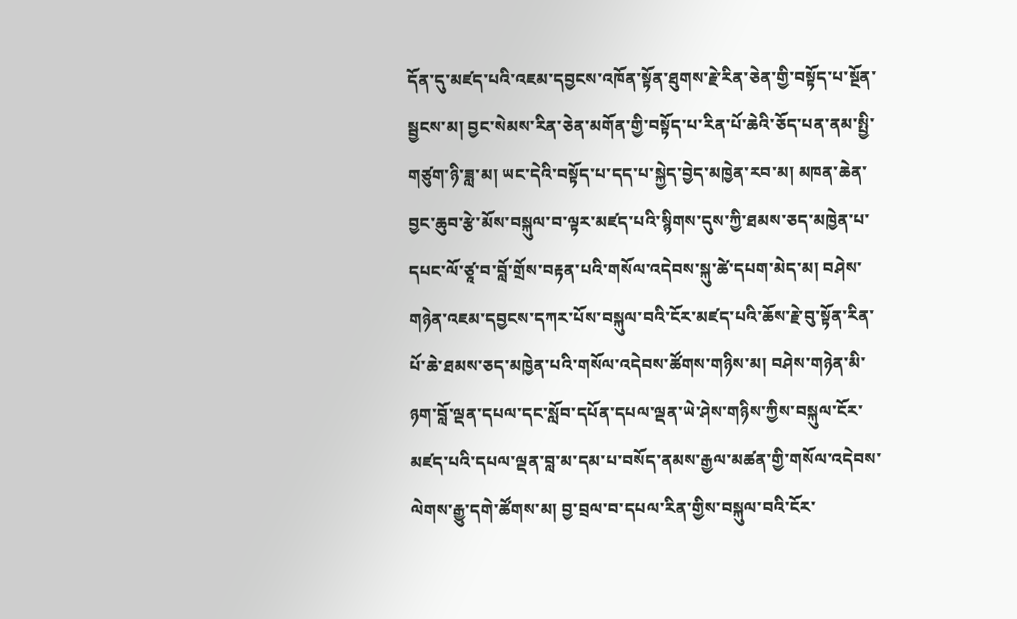དོན་དུ་མཛད་པའི་འཇམ་དབྱངས་འཁོན་སྟོན་ཐུགས་རྗེ་རིན་ཅེན་གྱི་བསྟོད་པ་སྔོན་སྦྱངས་མ། བྱང་སེམས་རིན་ཅེན་མགོན་གྱི་བསྟོད་པ་རིན་པོ་ཆེའི་ཅོད་པན་ནམ་སྤྱི་གཙུག་ཉི་ཟླ་མ། ཡང་དེའི་བསྟོད་པ་དད་པ་སྐྱེད་བྱེད་མཁྱེན་རབ་མ། མཁན་ཆེན་བྱང་ཆུབ་རྩེ་མོས་བསྐུལ་བ་ལྟར་མཛད་པའི་སྙིགས་དུས་ཀྱི་ཐམས་ཅད་མཁྱེན་པ་དཔང་ལོ་ཙཱ་བ་བློ་གྲོས་བརྟན་པའི་གསོལ་འདེབས་སྐུ་ཚེ་དཔག་མེད་མ། བཤེས་གཉེན་འཇམ་དབྱངས་དཀར་པོས་བསྐུལ་བའི་ངོར་མཛད་པའི་ཆོས་རྗེ་བུ་སྟོན་རིན་པོ་ཆེ་ཐམས་ཅད་མཁྱེན་པའི་གསོལ་འདེབས་ཚོགས་གཉིས་མ། བཤེས་གཉེན་མི་ཉག་བློ་ལྡན་དཔལ་དང་སློབ་དཔོན་དཔལ་ལྡན་ཡེ་ཤེས་གཉིས་ཀྱིས་བསྐུལ་ངོར་མཛད་པའི་དཔལ་ལྡན་བླ་མ་དམ་པ་བསོད་ནམས་རྒྱལ་མཚན་གྱི་གསོལ་འདེབས་ལེགས་རྒྱུ་དགེ་ཚོགས་མ། བྱ་བྲལ་བ་དཔལ་རིན་གྱིས་བསྐུལ་བའི་ངོར་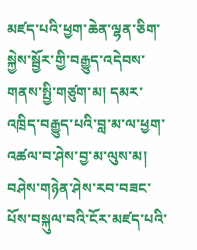མཛད་པའི་ཕྱག་ཆེན་ལྷན་ཅིག་སྐྱེས་སྦྱོར་གྱི་བརྒྱུད་འདེབས་གནས་སྤྱི་གཙུག་མ། དམར་འཁྲིད་བརྒྱུད་པའི་བླ་མ་ལ་ཕྱག་འཚལ་བ་ཤེས་བྱ་མ་ལུས་མ། བཤེས་གཉེན་ཤེས་རབ་བཟང་པོས་བསྐུལ་བའི་ངོར་མཛད་པའི་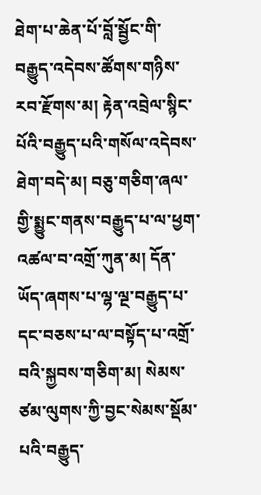ཐེག་པ་ཆེན་པོ་བློ་སྦྱོང་གི་བརྒྱུད་འདེབས་ཚོགས་གཉིས་རབ་རྫོགས་མ། རྟེན་འབྲེལ་སྙིང་པོའི་བརྒྱུད་པའི་གསོལ་འདེབས་ཐེག་བདེ་མ། བཅུ་གཅིག་ཞལ་གྱི་སྨྱུང་གནས་བརྒྱུད་པ་ལ་ཕྱག་འཚལ་བ་འགྲོ་ཀུན་མ། དོན་ཡོད་ཞགས་པ་ལྷ་ལྔ་བརྒྱུད་པ་དང་བཅས་པ་ལ་བསྟོད་པ་འགྲོ་བའི་སྐྱབས་གཅིག་མ། སེམས་ཙམ་ལུགས་ཀྱི་བྱང་སེམས་སྡོམ་པའི་བརྒྱུད་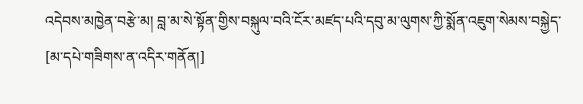འདེབས་མཁྱེན་བརྩེ་མ། བླ་མ་སེ་སྟོན་གྱིས་བསྐུལ་བའི་ངོར་མཛད་པའི་དབུ་མ་ལུགས་ཀྱི་སྨོན་འཇུག་སེམས་བསྐྱེད་
[མ་དཔེ་གཟིགས་ན་འདིར་གནོན།]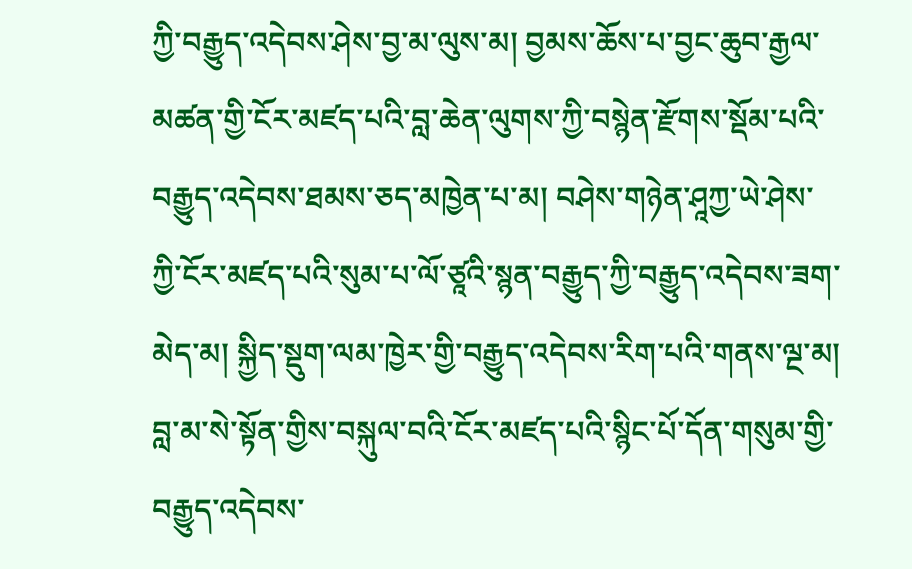ཀྱི་བརྒྱུད་འདེབས་ཤེས་བྱ་མ་ལུས་མ། བྱམས་ཆོས་པ་བྱང་ཆུབ་རྒྱལ་མཚན་གྱི་ངོར་མཛད་པའི་བླ་ཆེན་ལུགས་ཀྱི་བསྙེན་རྫོགས་སྡོམ་པའི་བརྒྱུད་འདེབས་ཐམས་ཅད་མཁྱེན་པ་མ། བཤེས་གཉེན་ཤཱཀྱ་ཡེ་ཤེས་ཀྱི་ངོར་མཛད་པའི་སུམ་པ་ལོ་ཙཱའི་སྙན་བརྒྱུད་ཀྱི་བརྒྱུད་འདེབས་ཟག་མེད་མ། སྐྱིད་སྡུག་ལམ་ཁྱེར་གྱི་བརྒྱུད་འདེབས་རིག་པའི་གནས་ལྔ་མ། བླ་མ་སེ་སྟོན་གྱིས་བསྐུལ་བའི་ངོར་མཛད་པའི་སྙིང་པོ་དོན་གསུམ་གྱི་བརྒྱུད་འདེབས་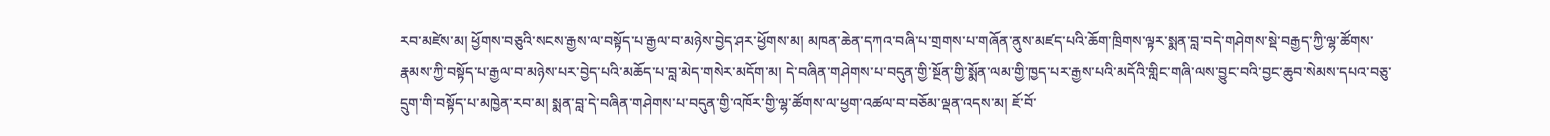རབ་མཛེས་མ། ཕྱོགས་བཅུའི་སངས་རྒྱས་ལ་བསྟོད་པ་རྒྱལ་བ་མཉེས་བྱེད་ཤར་ཕྱོགས་མ། མཁན་ཆེན་དཀའ་བཞི་པ་གྲགས་པ་གཞོན་ནུས་མཛད་པའི་ཆོག་ཁྲིགས་ལྟར་སྨན་བླ་བདེ་གཤེགས་སྡེ་བརྒྱད་ཀྱི་ལྷ་ཚོགས་རྣམས་ཀྱི་བསྟོད་པ་རྒྱལ་བ་མཉེས་པར་བྱེད་པའི་མཆོད་པ་བླ་མེད་གསེར་མདོག་མ། དེ་བཞིན་གཤེགས་པ་བདུན་གྱི་སྔོན་གྱི་སྨོན་ལམ་གྱི་ཁྱད་པར་རྒྱས་པའི་མདོའི་གླིང་གཞི་ལས་བྱུང་བའི་བྱང་ཆུབ་སེམས་དཔའ་བཅུ་དྲུག་གི་བསྟོད་པ་མཁྱེན་རབ་མ། སྨན་བླ་དེ་བཞིན་གཤེགས་པ་བདུན་གྱི་འཁོར་གྱི་ལྷ་ཚོགས་ལ་ཕྱག་འཚལ་བ་བཅོམ་ལྡན་འདས་མ། ཇོ་བོ་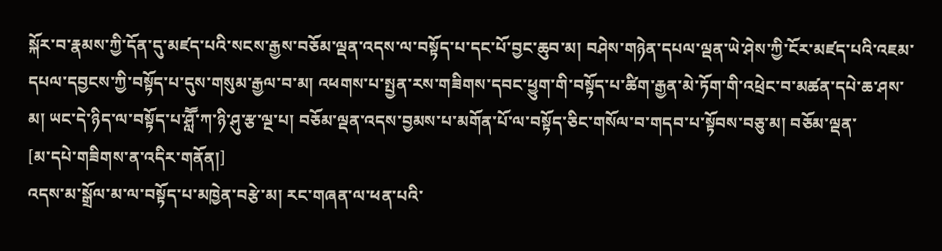སྐོར་བ་རྣམས་ཀྱི་དོན་དུ་མཛད་པའི་སངས་རྒྱས་བཅོམ་ལྡན་འདས་ལ་བསྟོད་པ་དང་པོ་བྱང་ཆུབ་མ། བཤེས་གཉེན་དཔལ་ལྡན་ཡེ་ཤེས་ཀྱི་ངོར་མཛད་པའི་འཇམ་དཔལ་དབྱངས་ཀྱི་བསྟོད་པ་དུས་གསུམ་རྒྱལ་བ་མ། འཕགས་པ་སྤྱན་རས་གཟིགས་དབང་ཕྱུག་གི་བསྟོད་པ་ཚིག་རྒྱན་མེ་ཏོག་གི་འཕྲེང་བ་མཚན་དཔེ་ཆ་ཤས་མ། ཡང་དེ་ཉིད་ལ་བསྟོད་པ་ཤླཽ་ཀ་ཉི་ཤུ་རྩ་ལྔ་པ། བཅོམ་ལྡན་འདས་བྱམས་པ་མགོན་པོ་ལ་བསྟོད་ཅིང་གསོལ་བ་གདབ་པ་སྟོབས་བཅུ་མ། བཅོམ་ལྡན་
[མ་དཔེ་གཟིགས་ན་འདིར་གནོན།]
འདས་མ་སྒྲོལ་མ་ལ་བསྟོད་པ་མཁྱེན་བརྩེ་མ། རང་གཞན་ལ་ཕན་པའི་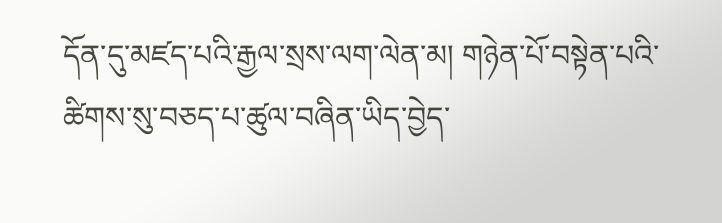དོན་དུ་མཛད་པའི་རྒྱལ་སྲས་ལག་ལེན་མ། གཉེན་པོ་བསྟེན་པའི་ཚིགས་སུ་བཅད་པ་ཚུལ་བཞིན་ཡིད་བྱེད་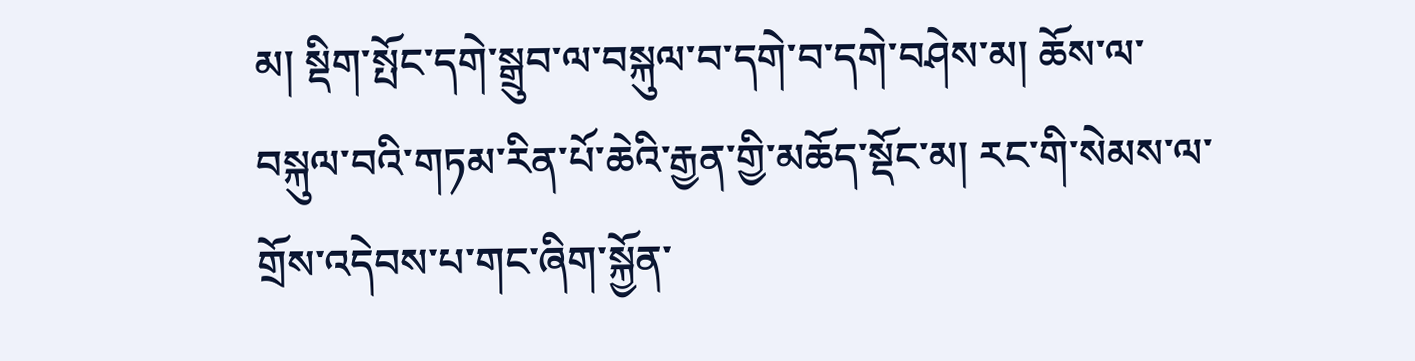མ། སྡིག་སྤོང་དགེ་སྒྲུབ་ལ་བསྐུལ་བ་དགེ་བ་དགེ་བཤེས་མ། ཆོས་ལ་བསྐུལ་བའི་གཏམ་རིན་པོ་ཆེའི་རྒྱན་གྱི་མཆོད་སྡོང་མ། རང་གི་སེམས་ལ་གྲོས་འདེབས་པ་གང་ཞིག་སྐྱོན་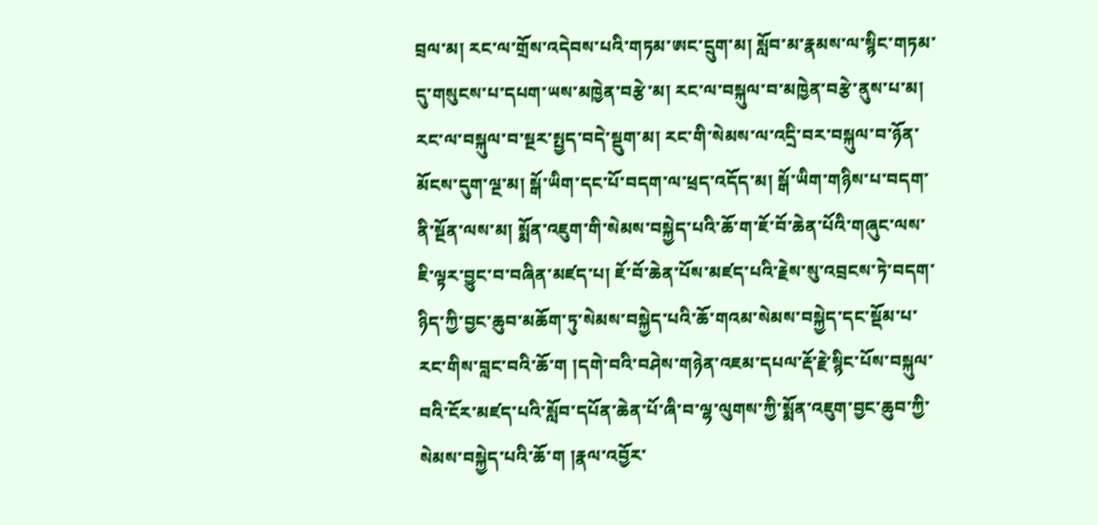བྲལ་མ། རང་ལ་གྲོས་འདེབས་པའི་གཏམ་ཨང་དྲུག་མ། སློབ་མ་རྣམས་ལ་སྙིང་གཏམ་དུ་གསུངས་པ་དཔག་ཡས་མཁྱེན་བརྩེ་མ། རང་ལ་བསྐུལ་བ་མཁྱེན་བརྩེ་ནུས་པ་མ། རང་ལ་བསྐུལ་བ་སྔར་སྤྱད་བདེ་སྡུག་མ། རང་གི་སེམས་ལ་འདྲི་བར་བསྐུལ་བ་ཉོན་མོངས་དུག་ལྔ་མ། སྒོ་ཡིག་དང་པོ་བདག་ལ་ཕྲད་འདོད་མ། སྒོ་ཡིག་གཉིས་པ་བདག་ནི་སྔོན་ལས་མ། སྨོན་འཇུག་གི་སེམས་བསྐྱེད་པའི་ཆོ་ག་ཇོ་བོ་ཆེན་པོའི་གཞུང་ལས་ཇི་ལྟར་བྱུང་བ་བཞིན་མཛད་པ། ཇོ་བོ་ཆེན་པོས་མཛད་པའི་རྗེས་སུ་འབྲངས་ཏེ་བདག་ཉིད་ཀྱི་བྱང་ཆུབ་མཆོག་ཏུ་སེམས་བསྐྱེད་པའི་ཆོ་གའམ་སེམས་བསྐྱེད་དང་སྡོམ་པ་རང་གིས་བླང་བའི་ཆོ་ག །དགེ་བའི་བཤེས་གཉེན་འཇམ་དཔལ་རྡོ་རྗེ་སྙིང་པོས་བསྐུལ་བའི་ངོར་མཛད་པའི་སློབ་དཔོན་ཆེན་པོ་ཞི་བ་ལྷ་ལུགས་ཀྱི་སྨོན་འཇུག་བྱང་ཆུབ་ཀྱི་སེམས་བསྐྱེད་པའི་ཆོ་ག །རྣལ་འབྱོར་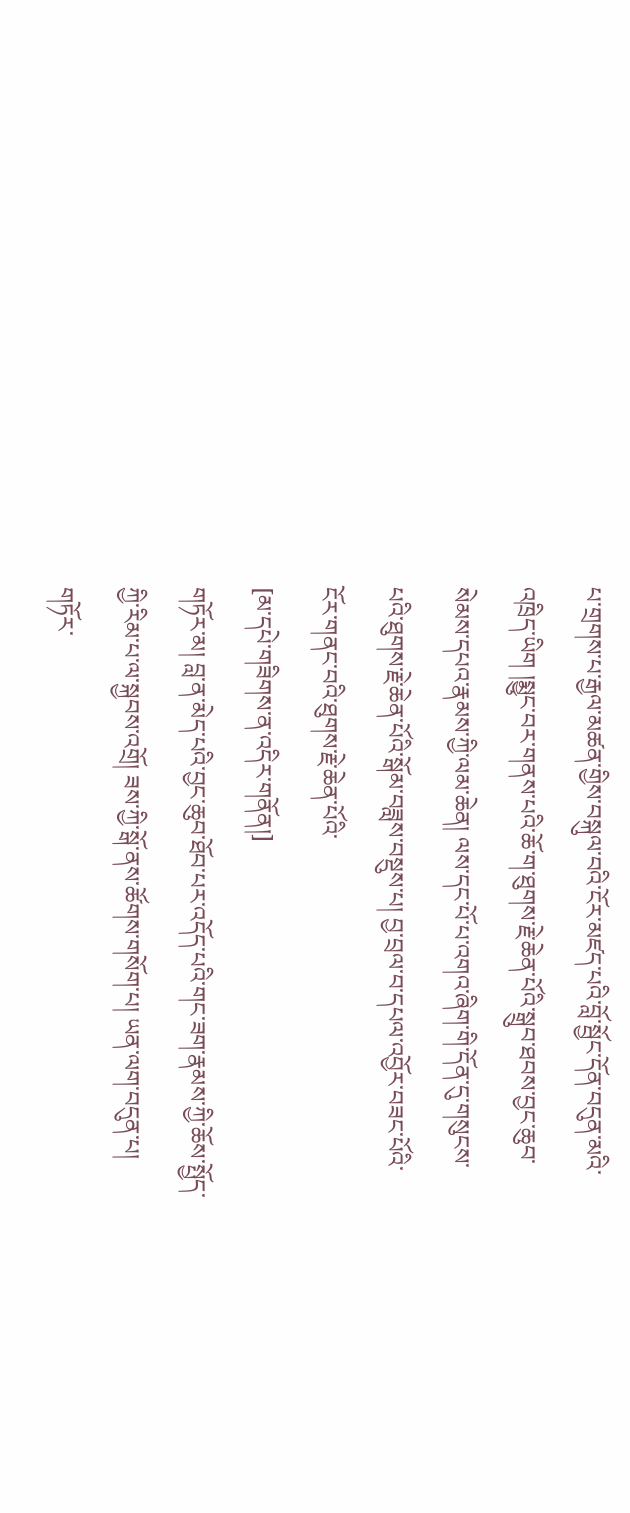པ་གྲགས་པ་རྒྱལ་མཚན་གྱིས་བསྐུལ་བའི་ངོར་མཛད་པའི་བློ་སྦྱོང་དོན་བདུན་མའི་འཁྲིད་ཡིག །སྨྱུང་བར་གནས་པའི་ཆོ་ག་ཐུགས་རྗེ་ཆེན་པོའི་སྒྲུབ་ཐབས་བྱང་ཆུབ་སེམས་དཔའ་རྣམས་ཀྱི་ལམ་ཆེན། ལས་དང་པོ་པ་འགའ་ཞིག་གི་དོན་དུ་གསུངས་པའི་ཐུགས་རྗེ་ཆེན་པོའི་སྒོམ་བཟླས་བསྡུས་པ། བྱ་བྲལ་བ་དཔལ་འབྱོར་བཟང་པོའི་ངོར་གནང་བའི་ཐུགས་རྗེ་ཆེན་པོའི་
[མ་དཔེ་གཟིགས་ན་འདིར་གནོན།]
གཏོར་མ། བླ་ན་མེད་པའི་བྱང་ཆུབ་ཐོབ་པར་འདོད་པའི་གང་ཟག་རྣམས་ཀྱི་ཆོས་སྤྱོད་ཀྱི་རིམ་པ་ལ་སྐྱབས་འགྲོ། ཟས་ཀྱི་སྒོ་ནས་ཚོགས་གསོག་པ། ཡན་ལག་བདུན་པ། གཏོར་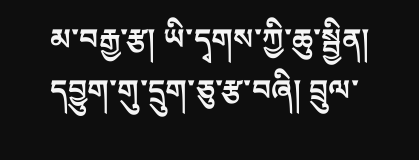མ་བརྒྱ་རྩ། ཡི་དྭགས་ཀྱི་ཆུ་སྦྱིན། དབྱུག་གུ་དྲུག་ཅུ་རྩ་བཞི། བྲུལ་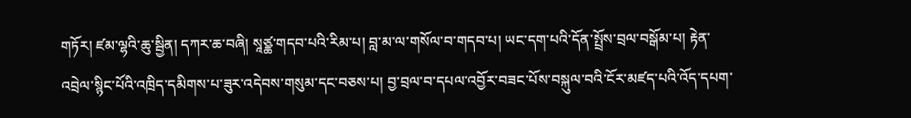གཏོར། ཛམ་ལྷའི་ཆུ་སྦྱིན། དཀར་ཆ་བཞི། སཱཙྪ་གདབ་པའི་རིམ་པ། བླ་མ་ལ་གསོལ་བ་གདབ་པ། ཡང་དག་པའི་དོན་སྤྲོས་བྲལ་བསྒོམ་པ། རྟེན་འབྲེལ་སྙིང་པོའི་འཁྲིད་དམིགས་པ་ཟུར་འདེབས་གསུམ་དང་བཅས་པ། བྱ་བྲལ་བ་དཔལ་འབྱོར་བཟང་པོས་བསྐུལ་བའི་ངོར་མཛད་པའི་འོད་དཔག་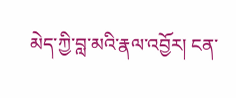མེད་ཀྱི་བླ་མའི་རྣལ་འབྱོར། ངན་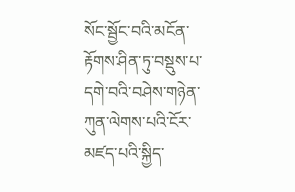སོང་སྦྱོང་བའི་མངོན་རྟོགས་ཤིན་ཏུ་བསྡུས་པ་དགེ་བའི་བཤེས་གཉེན་ཀུན་ལེགས་པའི་ངོར་མཛད་པའི་སྐྱིད་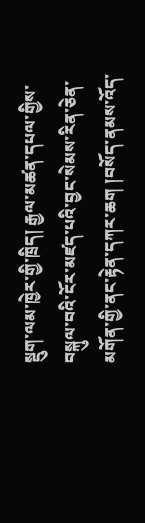སྡུག་ལམ་ཁྱེར་གྱི་ཁྲིད། རྒྱལ་མཚན་དཔལ་གྱིས་བསྐུལ་བའི་ངོར་མཛད་པའི་བྱང་སེམས་རིན་ཅེན་མགོན་གྱི་ནང་རྟེན་དཀར་ཆག །བསོད་ནམས་འོད་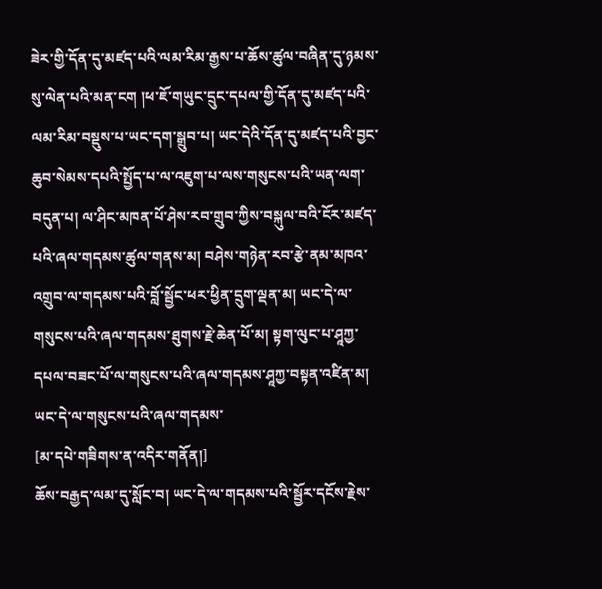ཟེར་གྱི་དོན་དུ་མཛད་པའི་ལམ་རིམ་རྒྱས་པ་ཆོས་ཚུལ་བཞིན་དུ་ཉམས་སུ་ལེན་པའི་མན་ངག །ཕ་ཇོ་གཡུང་དྲུང་དཔལ་གྱི་དོན་དུ་མཛད་པའི་ལམ་རིམ་བསྡུས་པ་ཡང་དག་སྒྲུབ་པ། ཡང་དེའི་དོན་དུ་མཛད་པའི་བྱང་ཆུབ་སེམས་དཔའི་སྤྱོད་པ་ལ་འཇུག་པ་ལས་གསུངས་པའི་ཡན་ལག་བདུན་པ། ལ་ཤིང་མཁན་པོ་ཤེས་རབ་གྲུབ་ཀྱིས་བསྐུལ་བའི་ངོར་མཛད་པའི་ཞལ་གདམས་ཚུལ་གནས་མ། བཤེས་གཉེན་རབ་རྩེ་ནམ་མཁའ་འགྲུབ་ལ་གདམས་པའི་བློ་སྦྱོང་ཕར་ཕྱིན་དྲུག་ལྡན་མ། ཡང་དེ་ལ་གསུངས་པའི་ཞལ་གདམས་ཐུགས་རྗེ་ཆེན་པོ་མ། སྟག་ལུང་པ་ཤཱཀྱ་དཔལ་བཟང་པོ་ལ་གསུངས་པའི་ཞལ་གདམས་ཤཱཀྱ་བསྟན་འཛིན་མ། ཡང་དེ་ལ་གསུངས་པའི་ཞལ་གདམས་
[མ་དཔེ་གཟིགས་ན་འདིར་གནོན།]
ཆོས་བརྒྱད་ལམ་དུ་སློང་བ། ཡང་དེ་ལ་གདམས་པའི་སྦྱོར་དངོས་རྗེས་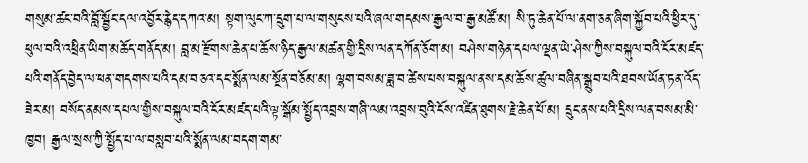གསུམ་ཚང་བའི་བློ་སྦྱོང་དལ་འབྱོར་རྙེད་དཀའ་མ། སྟག་ལུང་ཀ་དྲུག་པ་ལ་གསུངས་པའི་ཞལ་གདམས་རྒྱལ་བ་རྒྱ་མཚོ་མ། སི་ཏུ་ཆེན་པོ་ལ་ནག་ཅན་ཞིག་སྐྱོབ་པའི་ཕྱིར་དུ་ཕུལ་བའི་འཕྲིན་ཡིག་མཆོད་གནོད་མ། བླ་མ་རྫོགས་ཆེན་པ་ཆོས་ཉིད་རྒྱལ་མཚན་གྱི་དྲིས་ལན་དཀོན་ཅོག་མ། བཤེས་གཉེན་དཔལ་ལྡན་ཡེ་ཤེས་ཀྱིས་བསྐུལ་བའི་ངོར་མཛད་པའི་གནོད་བྱེད་ལ་ཕན་གདགས་པའི་དམ་བཅའ་དང་སྨོན་ལམ་སྔོན་བཅོམ་མ། ལྷག་བསམ་ཟླ་བ་ཚེས་པས་བསྐུལ་ནས་དམ་ཆོས་ཚུལ་བཞིན་སྒྲུབ་པའི་ཐབས་ཡོན་ཏན་འོད་ཟེར་མ། བསོད་ནམས་དཔལ་གྱིས་བསྐུལ་བའི་ངོར་མཛད་པའི་ལྟ་སྒོམ་སྤྱོད་འབྲས་གཞི་ལམ་འབྲས་བུའི་ངོས་འཛིན་ཐུགས་རྗེ་ཆེན་པོ་མ། དྲུང་ནས་པའི་དྲིས་ལན་བསམ་མི་ཁྱབ། རྒྱལ་སྲས་ཀྱི་སྤྱོད་པ་ལ་བསླབ་པའི་སྨོན་ལམ་བདག་གམ་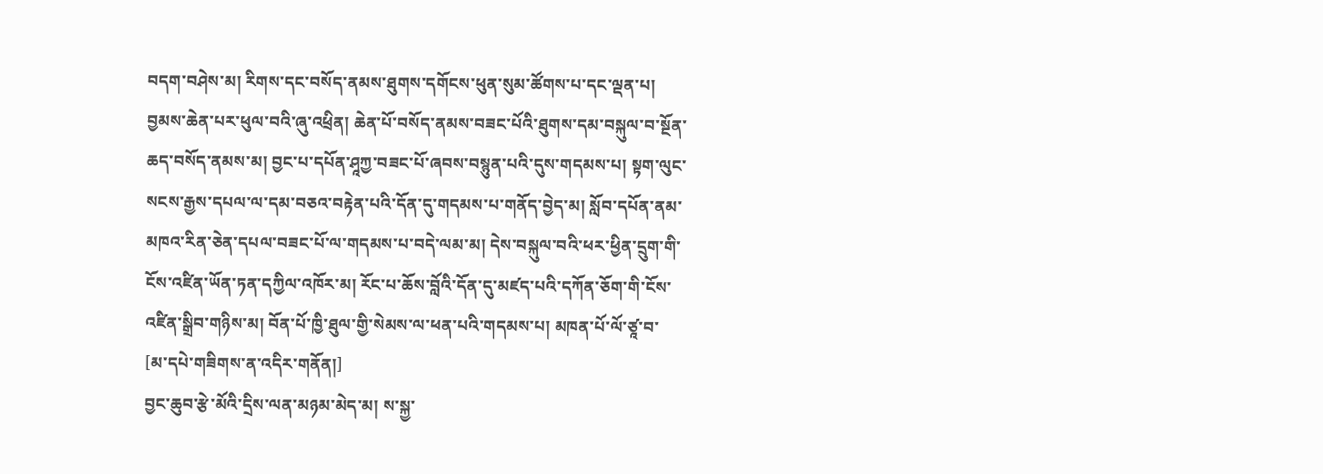བདག་བཤེས་མ། རིགས་དང་བསོད་ནམས་ཐུགས་དགོངས་ཕུན་སུམ་ཚོགས་པ་དང་ལྡན་པ། བྱམས་ཆེན་པར་ཕུལ་བའི་ཞུ་འཕྲིན། ཆེན་པོ་བསོད་ནམས་བཟང་པོའི་ཐུགས་དམ་བསྐུལ་བ་སྔོན་ཆད་བསོད་ནམས་མ། བྱང་པ་དཔོན་ཤཱཀྱ་བཟང་པོ་ཞབས་བསྙུན་པའི་དུས་གདམས་པ། སྟག་ལུང་སངས་རྒྱས་དཔལ་ལ་དམ་བཅའ་བརྟེན་པའི་དོན་དུ་གདམས་པ་གནོད་བྱེད་མ། སློབ་དཔོན་ནམ་མཁའ་རིན་ཅེན་དཔལ་བཟང་པོ་ལ་གདམས་པ་བདེ་ལམ་མ། དེས་བསྐུལ་བའི་ཕར་ཕྱིན་དྲུག་གི་ངོས་འཛིན་ཡོན་ཏན་དཀྱིལ་འཁོར་མ། རོང་པ་ཆོས་བློའི་དོན་དུ་མཛད་པའི་དཀོན་ཅོག་གི་ངོས་འཛིན་སྒྲིབ་གཉིས་མ། བོན་པོ་ཁྱི་ཐུལ་གྱི་སེམས་ལ་ཕན་པའི་གདམས་པ། མཁན་པོ་ལོ་ཙཱ་བ་
[མ་དཔེ་གཟིགས་ན་འདིར་གནོན།]
བྱང་ཆུབ་རྩེ་མོའི་དྲིས་ལན་མཉམ་མེད་མ། ས་སྐྱ་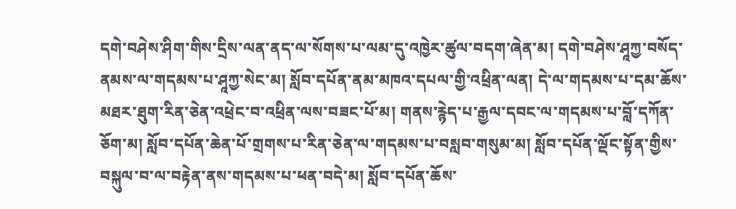དགེ་བཤེས་ཤིག་གིས་དྲིས་ལན་ནད་ལ་སོགས་པ་ལམ་དུ་འཁྱེར་ཚུལ་བདག་ཞེན་མ། དགེ་བཤེས་ཤཱཀྱ་བསོད་ནམས་ལ་གདམས་པ་ཤཱཀྱ་སེང་མ། སློབ་དཔོན་ནམ་མཁའ་དཔལ་གྱི་འཕྲིན་ལན། དེ་ལ་གདམས་པ་དམ་ཆོས་མཐར་ཐུག་རིན་ཅེན་འཕྲེང་བ་འཕྲིན་ལས་བཟང་པོ་མ། གནས་རྙེད་པ་རྒྱལ་དབང་ལ་གདམས་པ་བློ་དཀོན་ཅོག་མ། སློབ་དཔོན་ཆེན་པོ་གྲགས་པ་རིན་ཅེན་ལ་གདམས་པ་བསླབ་གསུམ་མ། སློབ་དཔོན་ལྡོང་སྟོན་གྱིས་བསྐུལ་བ་ལ་བརྟེན་ནས་གདམས་པ་ཕན་བདེ་མ། སློབ་དཔོན་ཆོས་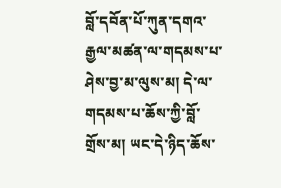བློ་དབོན་པོ་ཀུན་དགའ་རྒྱལ་མཚན་ལ་གདམས་པ་ཤེས་བྱ་མ་ལུས་མ། དེ་ལ་གདམས་པ་ཆོས་ཀྱི་བློ་གྲོས་མ། ཡང་དེ་ཉིད་ཆོས་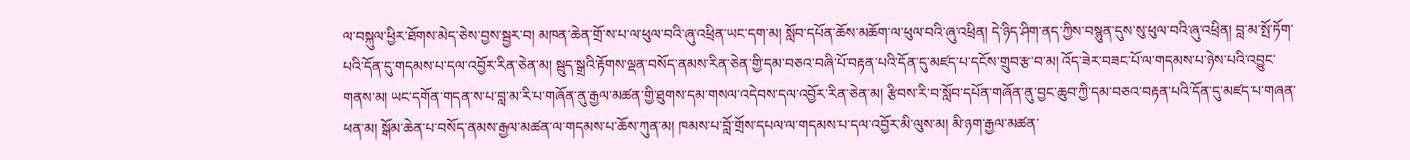ལ་བསྐུལ་ཕྱིར་ཐོགས་མེད་ཅེས་བྱས་སྦྱར་བ། མཁན་ཆེན་གྲོ་ས་པ་ལ་ཕུལ་བའི་ཞུ་འཕྲིན་ཡང་དག་མ། སློབ་དཔོན་ཆོས་མཆོག་ལ་ཕུལ་བའི་ཞུ་འཕྲིན། དེ་ཉིད་ཤིག་ནད་ཀྱིས་བསྙུན་དུས་སུ་ཕུལ་བའི་ཞུ་འཕྲིན། བླ་མ་སྤོ་ཏོག་པའི་དོན་དུ་གདམས་པ་དལ་འབྱོར་རིན་ཅེན་མ། སྦུད་སྒྲའི་རྟོགས་ལྡན་བསོད་ནམས་རིན་ཅེན་གྱི་དམ་བཅའ་བཞི་པོ་བརྟན་པའི་དོན་དུ་མཛད་པ་དངོས་གྲུབ་རྩ་བ་མ། འོད་ཟེར་བཟང་པོ་ལ་གདམས་པ་ཉེས་པའི་འབྱུང་གནས་མ། ཡང་དགོན་གདན་ས་པ་བླ་མ་རི་པ་གཞོན་ནུ་རྒྱལ་མཚན་གྱི་ཐུགས་དམ་གསལ་འདེབས་དལ་འབྱོར་རིན་ཅེན་མ། རྩིབས་རི་བ་སློབ་དཔོན་གཞོན་ནུ་བྱང་ཆུབ་ཀྱི་དམ་བཅའ་བརྟན་པའི་དོན་དུ་མཛད་པ་གཞན་ཕན་མ། སྒོམ་ཆེན་པ་བསོད་ནམས་རྒྱལ་མཚན་ལ་གདམས་པ་ཆོས་ཀུན་མ། ཁམས་པ་བློ་གྲོས་དཔལ་ལ་གདམས་པ་དལ་འབྱོར་མི་ལུས་མ། མི་ཉག་རྒྱལ་མཚན་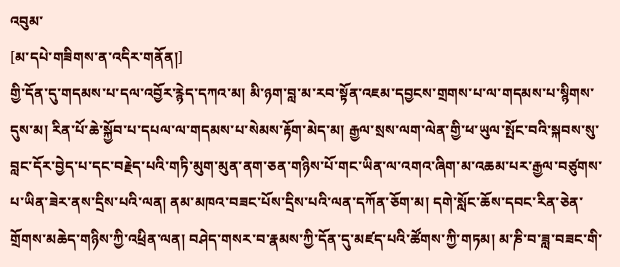འབུམ་
[མ་དཔེ་གཟིགས་ན་འདིར་གནོན།]
གྱི་དོན་དུ་གདམས་པ་དལ་འབྱོར་རྙེད་དཀའ་མ། མི་ཉག་བླ་མ་རབ་སྟོན་འཇམ་དབྱངས་གྲགས་པ་ལ་གདམས་པ་སྙིགས་དུས་མ། རིན་པོ་ཆེ་སྐྱོབ་པ་དཔལ་ལ་གདམས་པ་སེམས་རྟོག་མེད་མ། རྒྱལ་སྲས་ལག་ལེན་གྱི་ཕ་ཡུལ་སྤོང་བའི་སྐབས་སུ་བླང་དོར་བྱེད་པ་དང་བརྗེད་པའི་གཏི་མུག་མུན་ནག་ཅན་གཉིས་པོ་གང་ཡིན་ལ་འགའ་ཞིག་མ་འཆམ་པར་རྒྱལ་བཙུགས་པ་ཡིན་ཟེར་ནས་དྲིས་པའི་ལན། ནམ་མཁའ་བཟང་པོས་དྲིས་པའི་ལན་དཀོན་ཅོག་མ། དགེ་སློང་ཆོས་དབང་རིན་ཅེན་གྲོགས་མཆེད་གཉིས་ཀྱི་འཕྲིན་ལན། བཤེད་གསར་བ་རྣམས་ཀྱི་དོན་དུ་མཛད་པའི་ཚོགས་ཀྱི་གཏམ། མ་ཎི་བ་ཟླ་བཟང་གི་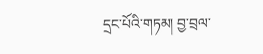དྲང་པོའི་གཏམ། བྱ་བྲལ་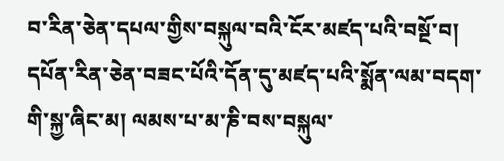བ་རིན་ཅེན་དཔལ་གྱིས་བསྐུལ་བའི་ངོར་མཛད་པའི་བསྔོ་བ། དཔོན་རིན་ཅེན་བཟང་པོའི་དོན་དུ་མཛད་པའི་སྨོན་ལམ་བདག་གི་སྐྱ་ཞིང་མ། ལམས་པ་མ་ཎི་བས་བསྐུལ་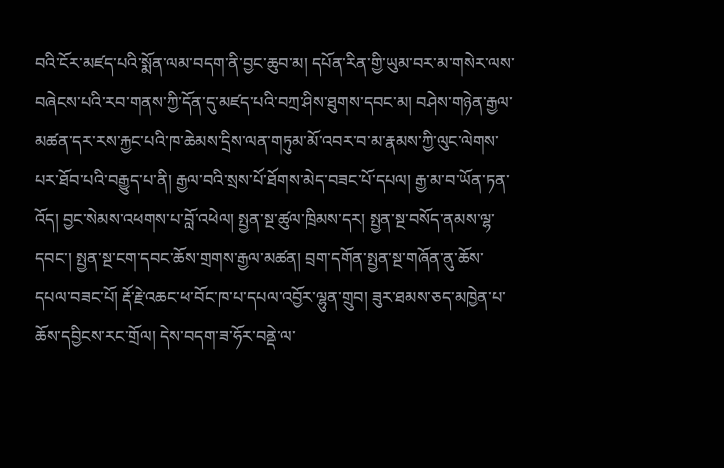བའི་ངོར་མཛད་པའི་སྨོན་ལམ་བདག་ནི་བྱང་ཆུབ་མ། དཔོན་རིན་གྱི་ཡུམ་བར་མ་གསེར་ལས་བཞེངས་པའི་རབ་གནས་ཀྱི་དོན་དུ་མཛད་པའི་བཀྲ་ཤིས་ཐུགས་དབང་མ། བཤེས་གཉེན་རྒྱལ་མཚན་དར་རས་རྐྱང་པའི་ཁ་ཆེམས་དྲིས་ལན་གཏུམ་མོ་འབར་བ་མ་རྣམས་ཀྱི་ལུང་ལེགས་པར་ཐོབ་པའི་བརྒྱུད་པ་ནི། རྒྱལ་བའི་སྲས་པོ་ཐོགས་མེད་བཟང་པོ་དཔལ། རྒྱ་མ་བ་ཡོན་ཏན་འོད། བྱང་སེམས་འཕགས་པ་བློ་འཕེལ། སྤྱན་སྔ་ཚུལ་ཁྲིམས་དར། སྤྱན་སྔ་བསོད་ནམས་ལྷ་དབང་། སྤྱན་སྔ་ངག་དབང་ཆོས་གྲགས་རྒྱལ་མཚན། བྲག་དགོན་སྤྱན་སྔ་གཞོན་ནུ་ཆོས་དཔལ་བཟང་པོ། རྡོ་རྗེ་འཆང་ཕ་བོང་ཁ་པ་དཔལ་འབྱོར་ལྷུན་གྲུབ། ཟུར་ཐམས་ཅད་མཁྱེན་པ་ཆོས་དབྱིངས་རང་གྲོལ། དེས་བདག་ཟ་ཧོར་བནྡེ་ལ་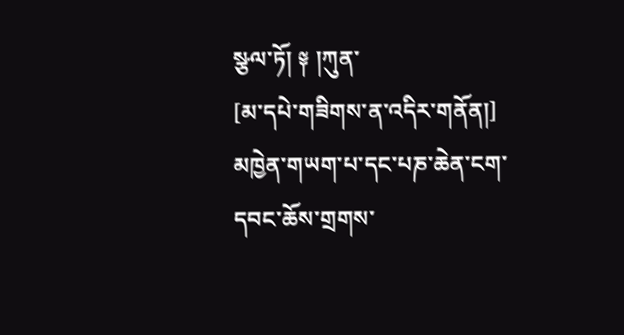སྩལ་ཏོ། ༈ །ཀུན་
[མ་དཔེ་གཟིགས་ན་འདིར་གནོན།]
མཁྱེན་གཡག་པ་དང་པཎ་ཆེན་ངག་དབང་ཆོས་གྲགས་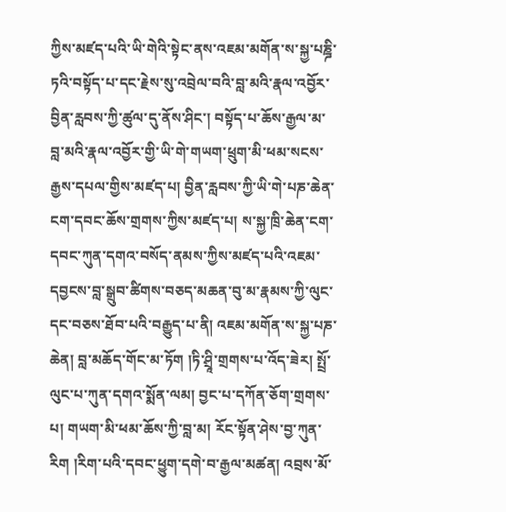ཀྱིས་མཛད་པའི་ཡི་གེའི་སྟེང་ནས་འཇམ་མགོན་ས་སྐྱ་པཎྜི་ཏའི་བསྟོད་པ་དང་རྗེས་སུ་འབྲེལ་བའི་བླ་མའི་རྣལ་འབྱོར་བྱིན་རླབས་ཀྱི་ཚུལ་དུ་ནོས་ཤིང་། བསྟོད་པ་ཆོས་རྒྱལ་མ་བླ་མའི་རྣལ་འབྱོར་གྱི་ཡི་གེ་གཡག་ཕྲུག་མི་ཕམ་སངས་རྒྱས་དཔལ་གྱིས་མཛད་པ། བྱིན་རླབས་ཀྱི་ཡི་གེ་པཎ་ཆེན་ངག་དབང་ཆོས་གྲགས་ཀྱིས་མཛད་པ། ས་སྐྱ་ཁྲི་ཆེན་ངག་དབང་ཀུན་དགའ་བསོད་ནམས་ཀྱིས་མཛད་པའི་འཇམ་དབྱངས་བླ་སྒྲུབ་ཚིགས་བཅད་མཆན་བུ་མ་རྣམས་ཀྱི་ལུང་དང་བཅས་ཐོབ་པའི་བརྒྱུད་པ་ནི། འཇམ་མགོན་ས་སྐྱ་པཎ་ཆེན། བླ་མཆོད་གོང་མ་ཏོག །ཏི་ཤྲཱི་གྲགས་པ་འོད་ཟེར། སྤྲོ་ལུང་པ་ཀུན་དགའ་སྨོན་ལམ། བྱང་པ་དཀོན་ཅོག་གྲགས་པ། གཡག་མི་ཕམ་ཆོས་ཀྱི་བླ་མ། རོང་སྟོན་ཤེས་བྱ་ཀུན་རིག །རིག་པའི་དབང་ཕྱུག་དགེ་བ་རྒྱལ་མཚན། འབྲས་མོ་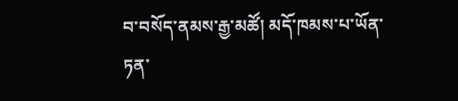བ་བསོད་ནམས་རྒྱ་མཚོ། མདོ་ཁམས་པ་ཡོན་ཏན་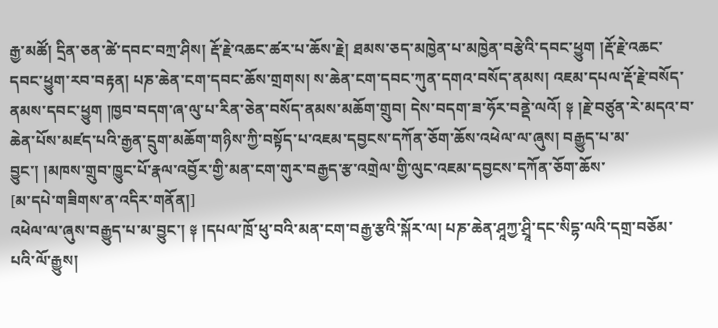རྒྱ་མཚོ། དྲིན་ཅན་ཚེ་དབང་བཀྲ་ཤིས། རྡོ་རྗེ་འཆང་ཚར་པ་ཆོས་རྗེ། ཐམས་ཅད་མཁྱེན་པ་མཁྱེན་བརྩེའི་དབང་ཕྱུག །རྡོ་རྗེ་འཆང་དབང་ཕྱུག་རབ་བརྟན། པཎ་ཆེན་ངག་དབང་ཆོས་གྲགས། ས་ཆེན་ངག་དབང་ཀུན་དགའ་བསོད་ནམས། འཇམ་དཔལ་རྡོ་རྗེ་བསོད་ནམས་དབང་ཕྱུག །ཁྱབ་བདག་ཞ་ལུ་པ་རིན་ཅེན་བསོད་ནམས་མཆོག་གྲུབ། དེས་བདག་ཟ་ཧོར་བནྡེ་ལའོ། ༈ །རྗེ་བཙུན་རེ་མདའ་བ་ཆེན་པོས་མཛད་པའི་རྒྱན་དྲུག་མཆོག་གཉིས་ཀྱི་བསྟོད་པ་འཇམ་དབྱངས་དཀོན་ཅོག་ཆོས་འཕེལ་ལ་ཞུས། བརྒྱུད་པ་མ་བྱུང་། །མཁས་གྲུབ་ཁྱུང་པོ་རྣལ་འབྱོར་གྱི་མན་ངག་གུར་བརྒྱད་རྩ་འགྲེལ་གྱི་ལུང་འཇམ་དབྱངས་དཀོན་ཅོག་ཆོས་
[མ་དཔེ་གཟིགས་ན་འདིར་གནོན།]
འཕེལ་ལ་ཞུས་བརྒྱུད་པ་མ་བྱུང་། ༈ །དཔལ་ཁྲོ་ཕུ་བའི་མན་ངག་བརྒྱ་རྩའི་སྐོར་ལ། པཎ་ཆེན་ཤཱཀྱ་ཤྲཱི་དང་སིདྷ་ལའི་དགྲ་བཅོམ་པའི་ལོ་རྒྱུས།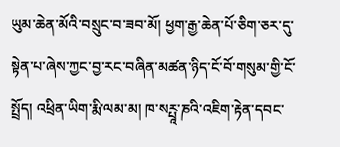ཡུམ་ཆེན་མོའི་བསྲུང་བ་ཟབ་མོ། ཕྱག་རྒྱ་ཆེན་པོ་ཅིག་ཅར་དུ་སྟེན་པ་ཞེས་ཀྱང་བྱ་རང་བཞིན་མཚན་ཉིད་ངོ་བོ་གསུམ་གྱི་ངོ་སྤྲོད། འཕྲིན་ཡིག་རྨི་ལམ་མ། ཁ་སཪྤཱ་ཎའི་འཇིག་རྟེན་དབང་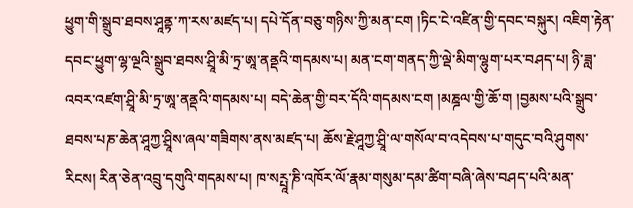ཕྱུག་གི་སྒྲུབ་ཐབས་ཤཱནྟ་ཀ་རས་མཛད་པ། དཔེ་དོན་བཅུ་གཉིས་ཀྱི་མན་ངག །ཏིང་ངེ་འཛིན་གྱི་དབང་བསྐུར། འཇིག་རྟེན་དབང་ཕྱུག་ལྷ་ལྔའི་སྒྲུབ་ཐབས་ཤྲཱི་མི་ཏྲ་ཨཱ་ནནྡའི་གདམས་པ། མན་ངག་གནད་ཀྱི་ལྡེ་མིག་ལྷུག་པར་བཤད་པ། ཉི་ཟླ་འབར་འཛག་ཤྲཱི་མི་ཏྲ་ཨཱ་ནནྡའི་གདམས་པ། བདེ་ཆེན་གྱི་བར་དོའི་གདམས་ངག །མཎྜལ་གྱི་ཆོ་ག །བྱམས་པའི་སྒྲུབ་ཐབས་པཎ་ཆེན་ཤཱཀྱ་ཤྲཱིས་ཞལ་གཟིགས་ནས་མཛད་པ། ཆོས་རྗེ་ཤཱཀྱ་ཤྲཱི་ལ་གསོལ་བ་འདེབས་པ་གདུང་བའི་ཤུགས་རིངས། རིན་ཅེན་འབྲུ་དགུའི་གདམས་པ། ཁ་སཪྤཱ་ཎི་འཁོར་ལོ་རྣམ་གསུམ་དམ་ཚིག་བཞི་ཞེས་བཤད་པའི་མན་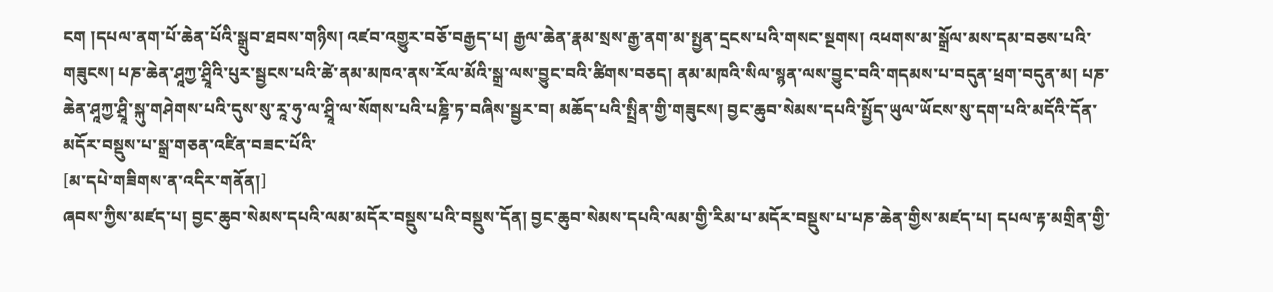ངག །དཔལ་ནག་པོ་ཆེན་པོའི་སྒྲུབ་ཐབས་གཉིས། འཛབ་འགྱུར་བཅོ་བརྒྱད་པ། རྒྱལ་ཆེན་རྣམ་སྲས་རྒྱ་ནག་མ་སྤྱན་དྲངས་པའི་གསང་སྔགས། འཕགས་མ་སྒྲོལ་མས་དམ་བཅས་པའི་གཟུངས། པཎ་ཆེན་ཤཱཀྱ་ཤྲཱིའི་པུར་སྦྱངས་པའི་ཚེ་ནམ་མཁའ་ནས་རོལ་མོའི་སྒྲ་ལས་བྱུང་བའི་ཚིགས་བཅད། ནམ་མཁའི་སིལ་སྙན་ལས་བྱུང་བའི་གདམས་པ་བདུན་ཕྲག་བདུན་མ། པཎ་ཆེན་ཤཱཀྱ་ཤྲཱི་སྐུ་གཤེགས་པའི་དུས་སུ་རཱ་ཧུ་ལ་ཤྲཱི་ལ་སོགས་པའི་པཎྜི་ཏ་བཞིས་སྦྱར་བ། མཆོད་པའི་སྤྲིན་གྱི་གཟུངས། བྱང་ཆུབ་སེམས་དཔའི་སྤྱོད་ཡུལ་ཡོངས་སུ་དག་པའི་མདོའི་དོན་མདོར་བསྡུས་པ་སྒྲ་གཅན་འཛིན་བཟང་པོའི་
[མ་དཔེ་གཟིགས་ན་འདིར་གནོན།]
ཞབས་ཀྱིས་མཛད་པ། བྱང་ཆུབ་སེམས་དཔའི་ལམ་མདོར་བསྡུས་པའི་བསྡུས་དོན། བྱང་ཆུབ་སེམས་དཔའི་ལམ་གྱི་རིམ་པ་མདོར་བསྡུས་པ་པཎ་ཆེན་གྱིས་མཛད་པ། དཔལ་རྟ་མགྲིན་གྱི་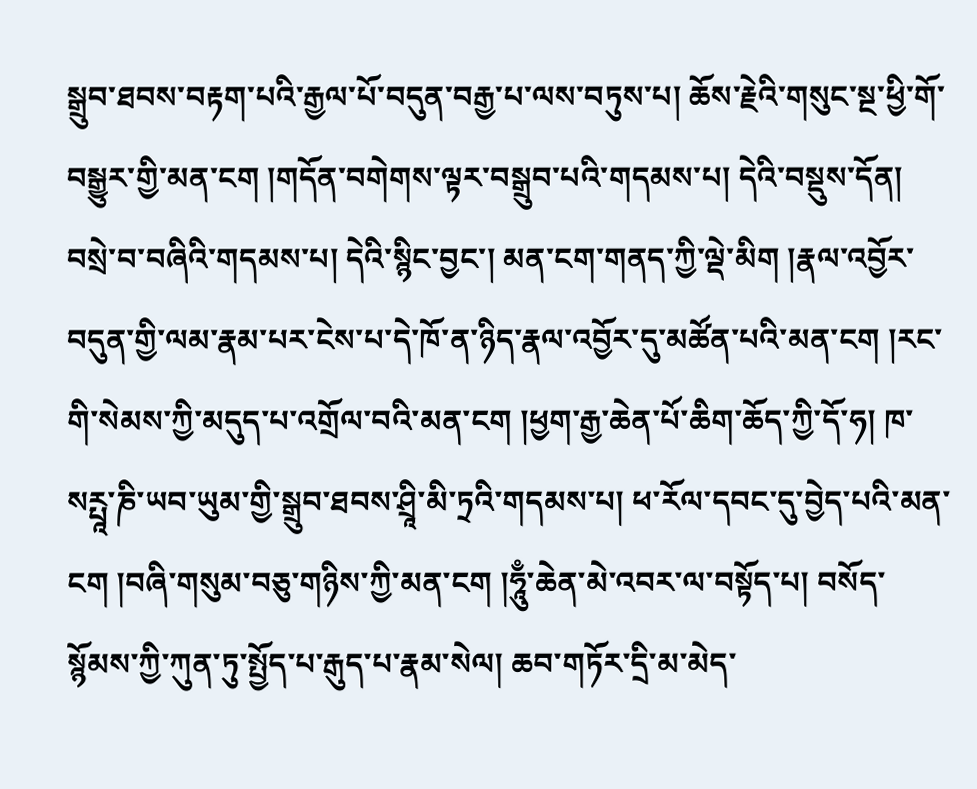སྒྲུབ་ཐབས་བརྟག་པའི་རྒྱལ་པོ་བདུན་བརྒྱ་པ་ལས་བཏུས་པ། ཆོས་རྗེའི་གསུང་སྔ་ཕྱི་གོ་བསྒྱུར་གྱི་མན་ངག །གདོན་བགེགས་ལྟར་བསྒྲུབ་པའི་གདམས་པ། དེའི་བསྡུས་དོན། བསྲེ་བ་བཞིའི་གདམས་པ། དེའི་སྙིང་བྱང་། མན་ངག་གནད་ཀྱི་ལྡེ་མིག །རྣལ་འབྱོར་བདུན་གྱི་ལམ་རྣམ་པར་ངེས་པ་དེ་ཁོ་ན་ཉིད་རྣལ་འབྱོར་དུ་མཚོན་པའི་མན་ངག །རང་གི་སེམས་ཀྱི་མདུད་པ་འགྲོལ་བའི་མན་ངག །ཕྱག་རྒྱ་ཆེན་པོ་ཆིག་ཆོད་ཀྱི་དོ་ཧ། ཁ་སཪྤཱ་ཎི་ཡབ་ཡུམ་གྱི་སྒྲུབ་ཐབས་ཤྲཱི་མི་ཏྲའི་གདམས་པ། ཕ་རོལ་དབང་དུ་བྱེད་པའི་མན་ངག །བཞི་གསུམ་བཅུ་གཉིས་ཀྱི་མན་ངག །ཧཱུྃ་ཆེན་མེ་འབར་ལ་བསྟོད་པ། བསོད་སྙོམས་ཀྱི་ཀུན་ཏུ་སྤྱོད་པ་རྒུད་པ་རྣམ་སེལ། ཆབ་གཏོར་དྲི་མ་མེད་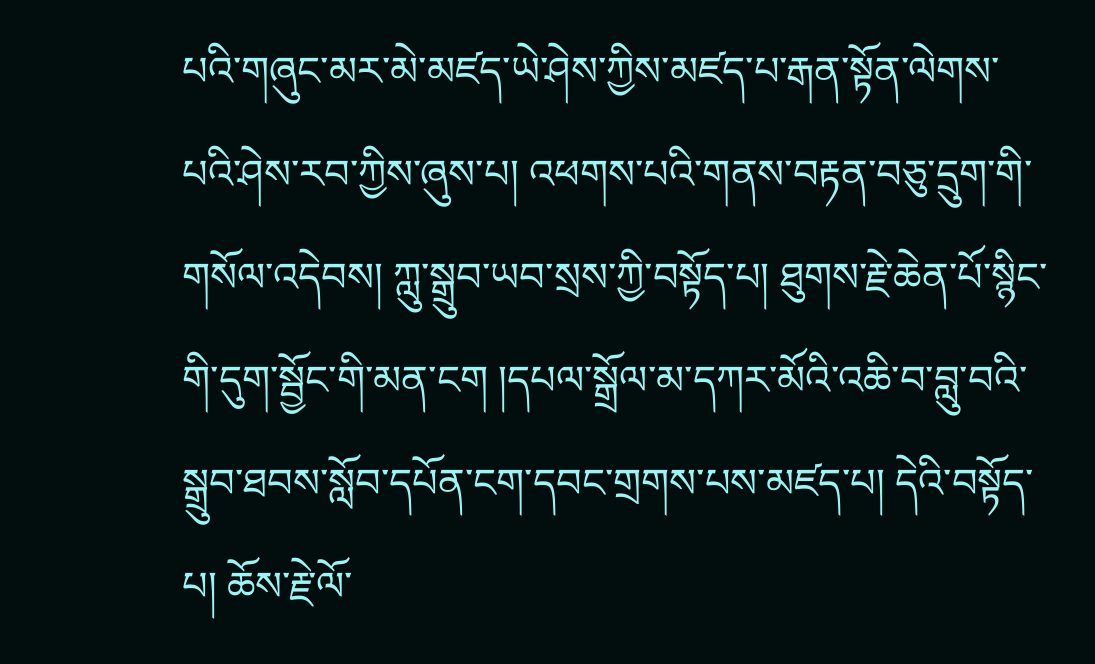པའི་གཞུང་མར་མེ་མཛད་ཡེ་ཤེས་ཀྱིས་མཛད་པ་རྒན་སྟོན་ལེགས་པའི་ཤེས་རབ་ཀྱིས་ཞུས་པ། འཕགས་པའི་གནས་བརྟན་བཅུ་དྲུག་གི་གསོལ་འདེབས། ཀླུ་སྒྲུབ་ཡབ་སྲས་ཀྱི་བསྟོད་པ། ཐུགས་རྗེ་ཆེན་པོ་སྙིང་གི་དུག་སྦྱོང་གི་མན་ངག །དཔལ་སྒྲོལ་མ་དཀར་མོའི་འཆི་བ་བླུ་བའི་སྒྲུབ་ཐབས་སློབ་དཔོན་ངག་དབང་གྲགས་པས་མཛད་པ། དེའི་བསྟོད་པ། ཆོས་རྗེ་ལོ་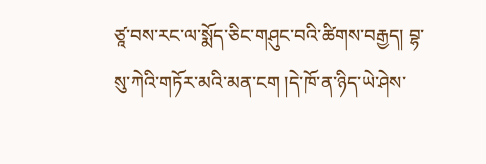ཙཱ་བས་རང་ལ་སྨོད་ཅིང་གཤུང་བའི་ཚིགས་བརྒྱད། བྷ་སུ་ཀེའི་གཏོར་མའི་མན་ངག །དེ་ཁོ་ན་ཉིད་ཡེ་ཤེས་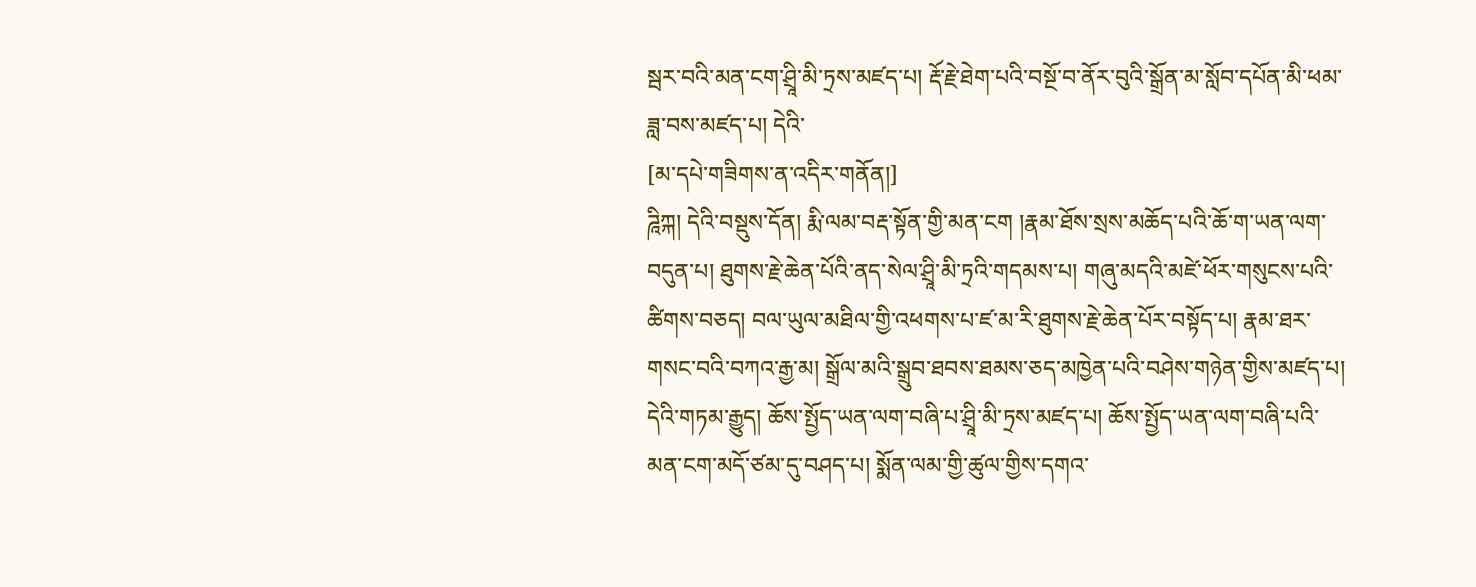སྦར་བའི་མན་ངག་ཤྲཱི་མི་ཏྲས་མཛད་པ། རྡོ་རྗེ་ཐེག་པའི་བསྔོ་བ་ནོར་བུའི་སྒྲོན་མ་སློབ་དཔོན་མི་ཕམ་ཟླ་བས་མཛད་པ། དེའི་
[མ་དཔེ་གཟིགས་ན་འདིར་གནོན།]
ཌཱིཀྐ། དེའི་བསྡུས་དོན། རྨི་ལམ་བརྡ་སྟོན་གྱི་མན་ངག །རྣམ་ཐོས་སྲས་མཆོད་པའི་ཆོ་ག་ཡན་ལག་བདུན་པ། ཐུགས་རྗེ་ཆེན་པོའི་ནད་སེལ་ཤྲཱི་མི་ཏྲའི་གདམས་པ། གཞུ་མདའི་མཛེ་ཕོར་གསུངས་པའི་ཚིགས་བཅད། བལ་ཡུལ་མཐིལ་གྱི་འཕགས་པ་ཛ་མ་རི་ཐུགས་རྗེ་ཆེན་པོར་བསྟོད་པ། རྣམ་ཐར་གསང་བའི་བཀའ་རྒྱ་མ། སྒྲོལ་མའི་སྒྲུབ་ཐབས་ཐམས་ཅད་མཁྱེན་པའི་བཤེས་གཉེན་གྱིས་མཛད་པ། དེའི་གཏམ་རྒྱུད། ཆོས་སྤྱོད་ཡན་ལག་བཞི་པ་ཤྲཱི་མི་ཏྲས་མཛད་པ། ཆོས་སྤྱོད་ཡན་ལག་བཞི་པའི་མན་ངག་མདོ་ཙམ་དུ་བཤད་པ། སྨོན་ལམ་གྱི་ཚུལ་གྱིས་དགའ་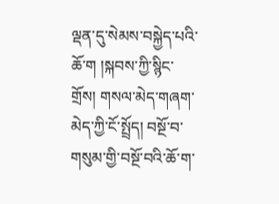ལྡན་དུ་སེམས་བསྐྱེད་པའི་ཆོ་ག །སྐབས་ཀྱི་སྙིང་གྲོས། གསལ་མེད་གཞག་མེད་ཀྱི་ངོ་སྤྲོད། བསྔོ་བ་གསུམ་གྱི་བསྔོ་བའི་ཆོ་ག་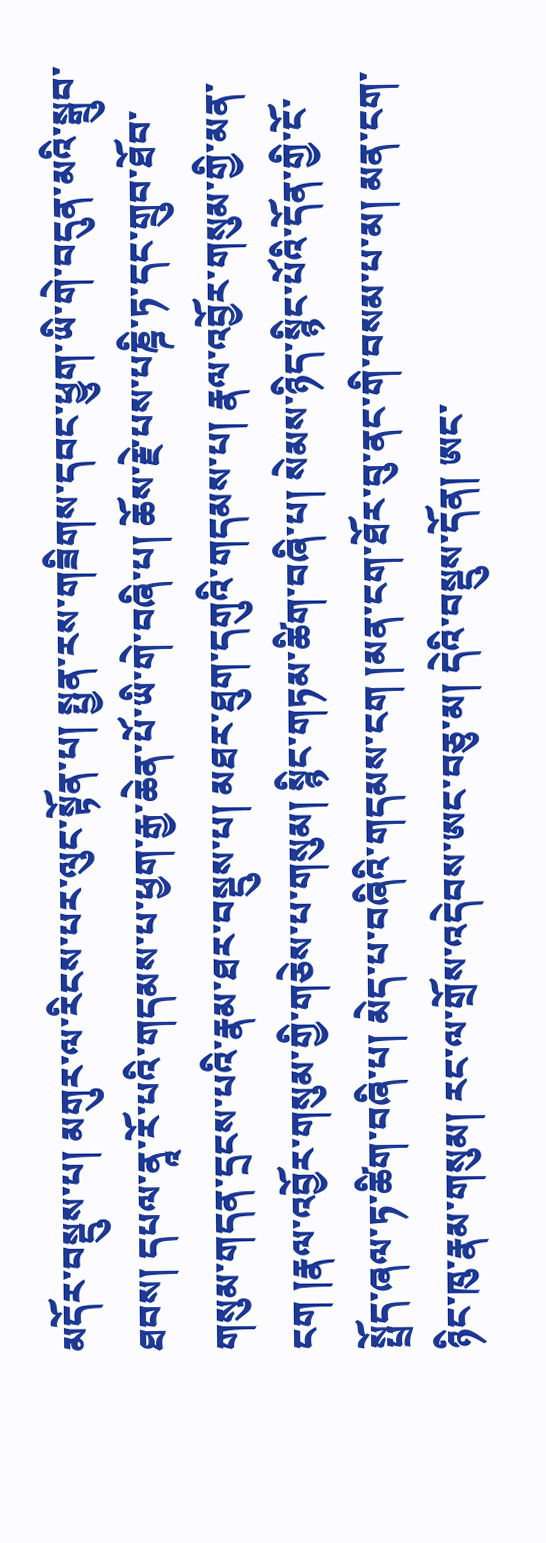མདོར་བསྡུས་པ། མགུར་ལ་རིངས་པར་ལུང་སྟོན་པ། སྤྱན་རས་གཟིགས་དབང་ཕྱུག་ཡི་གེ་བདུན་མའི་སྒྲུབ་ཐབས། དཔལ་ནཱ་རོ་པའི་གདམས་པ་ཕྱག་རྒྱ་ཆེན་པོ་ཡི་གེ་བཞི་པ། ཆོས་རྗེ་པས་པཎྜི་ཏ་དང་གྲུབ་ཐོབ་གསུམ་གདན་དྲངས་པའི་རྣམ་ཐར་བསྡུས་པ། མཐར་ཐུག་དགུའི་གདམས་པ། རྣལ་འབྱོར་གསུམ་གྱི་མན་ངག །རྣལ་འབྱོར་གསུམ་གྱི་གཅེས་པ་གསུམ། སྙིང་གཏམ་ཚིག་བཞི་པ། སེམས་ཉིད་སྙིང་པོའི་དོན་གྱི་ངོ་སྤྲོད་ཞལ་ཏ་ཚིག་བཞི་པ། མེད་པ་བཞིའི་གདམས་ངག །མན་ངག་ཐོར་བུ་ནང་གི་བསམ་པ་མ། མན་ངག་ཉིང་ཁུ་རྣམ་གསུམ། རང་ལ་གྲོས་འདེབས་ཨང་བཅུ་མ། དེའི་བསྡུས་དོན། ཨང་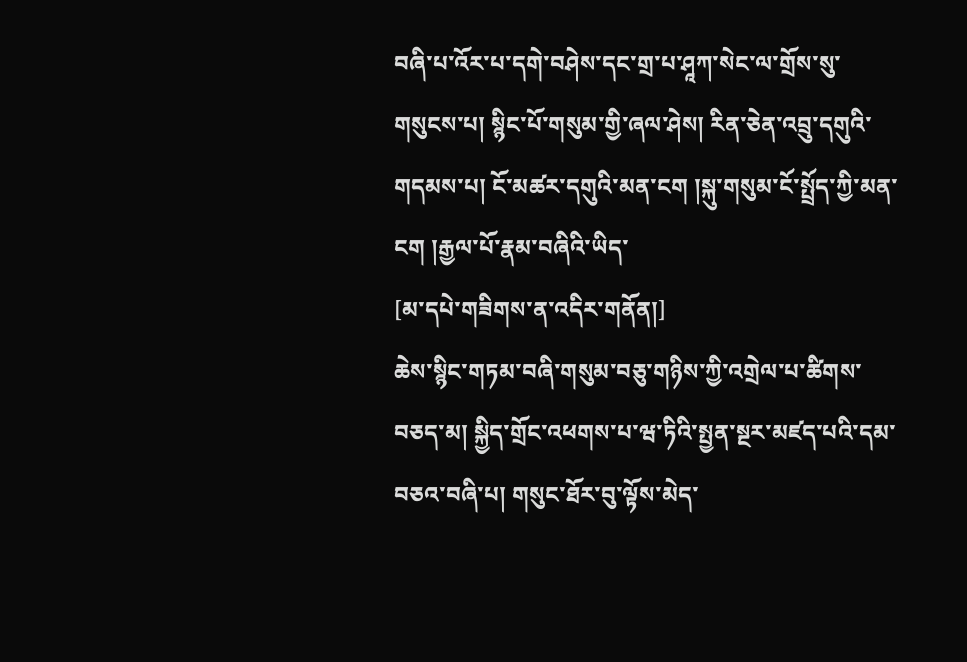བཞི་པ་འོར་པ་དགེ་བཤེས་དང་གྲ་པ་ཤཱཀ་སེང་ལ་གྲོས་སུ་གསུངས་པ། སྙིང་པོ་གསུམ་གྱི་ཞལ་ཤེས། རིན་ཅེན་འབྲུ་དགུའི་གདམས་པ། ངོ་མཚར་དགུའི་མན་ངག །སྐུ་གསུམ་ངོ་སྤྲོད་ཀྱི་མན་ངག །རྒྱལ་པོ་རྣམ་བཞིའི་ཡིད་
[མ་དཔེ་གཟིགས་ན་འདིར་གནོན།]
ཆེས་སྙིང་གཏམ་བཞི་གསུམ་བཅུ་གཉིས་ཀྱི་འགྲེལ་པ་ཚིགས་བཅད་མ། སྐྱིད་གྲོང་འཕགས་པ་ཝ་ཏིའི་སྤྱན་སྔར་མཛད་པའི་དམ་བཅའ་བཞི་པ། གསུང་ཐོར་བུ་ལྟོས་མེད་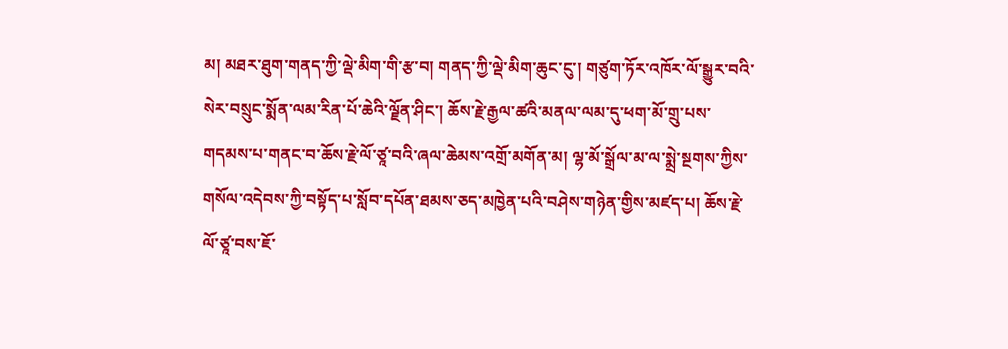མ། མཐར་ཐུག་གནད་ཀྱི་ལྡེ་མིག་གི་རྩ་བ། གནད་ཀྱི་ལྡེ་མིག་ཆུང་ངུ་། གཙུག་ཏོར་འཁོར་ལོ་སྒྱུར་བའི་སེར་བསྲུང་སྨོན་ལམ་རིན་པོ་ཆེའི་ལྗོན་ཤིང་། ཆོས་རྗེ་རྒྱལ་ཚའི་མནལ་ལམ་དུ་ཕག་མོ་གྲུ་པས་གདམས་པ་གནང་བ་ཆོས་རྗེ་ལོ་ཙཱ་བའི་ཞལ་ཆེམས་འགྲོ་མགོན་མ། ལྷ་མོ་སྒྲོལ་མ་ལ་སྨྲེ་སྔགས་ཀྱིས་གསོལ་འདེབས་ཀྱི་བསྟོད་པ་སློབ་དཔོན་ཐམས་ཅད་མཁྱེན་པའི་བཤེས་གཉེན་གྱིས་མཛད་པ། ཆོས་རྗེ་ལོ་ཙཱ་བས་ཇོ་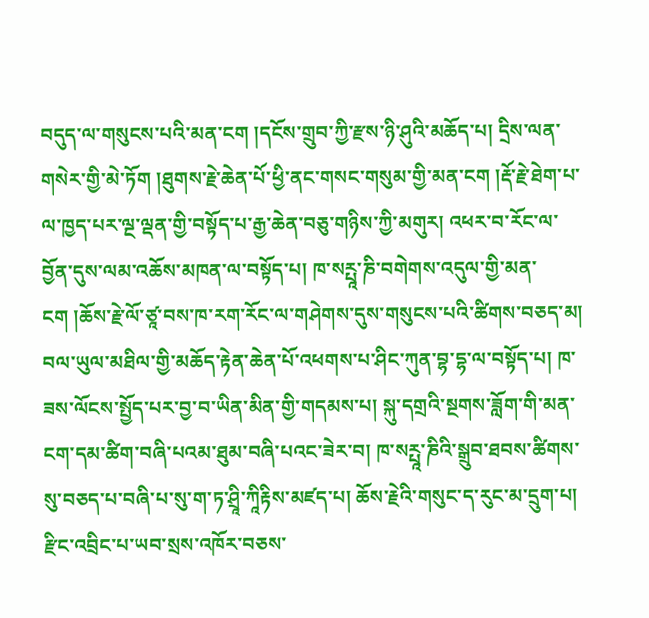བདུད་ལ་གསུངས་པའི་མན་ངག །དངོས་གྲུབ་ཀྱི་རྫས་ཉི་ཤུའི་མཆོད་པ། དྲིས་ལན་གསེར་གྱི་མེ་ཏོག །ཐུགས་རྗེ་ཆེན་པོ་ཕྱི་ནང་གསང་གསུམ་གྱི་མན་ངག །རྡོ་རྗེ་ཐེག་པ་ལ་ཁྱད་པར་ལྔ་ལྡན་གྱི་བསྟོད་པ་རྒྱ་ཆེན་བཅུ་གཉིས་ཀྱི་མགུར། འཕར་བ་རོང་ལ་བྱོན་དུས་ལམ་འཆོས་མཁན་ལ་བསྟོད་པ། ཁ་སཪྤཱ་ཎི་བགེགས་འདུལ་གྱི་མན་ངག །ཆོས་རྗེ་ལོ་ཙཱ་བས་ཁ་རག་རོང་ལ་གཤེགས་དུས་གསུངས་པའི་ཚིགས་བཅད་མ། བལ་ཡུལ་མཐིལ་གྱི་མཆོད་རྟེན་ཆེན་པོ་འཕགས་པ་ཤིང་ཀུན་བྷ་དྷ་ལ་བསྟོད་པ། ཁ་ཟས་ལོངས་སྤྱོད་པར་བྱ་བ་ཡིན་མིན་གྱི་གདམས་པ། སྐུ་དགྲའི་སྔགས་ཟློག་གི་མན་ངག་དམ་ཚིག་བཞི་པའམ་ཐུམ་བཞི་པའང་ཟེར་བ། ཁ་སཪྤཱ་ཎིའི་སྒྲུབ་ཐབས་ཚིགས་སུ་བཅད་པ་བཞི་པ་སུ་ག་ཏ་ཤྲཱི་ཀཱིརྟིས་མཛད་པ། ཆོས་རྗེའི་གསུང་ད་རུང་མ་དྲུག་པ། རྫིང་འབྲིང་པ་ཡབ་སྲས་འཁོར་བཅས་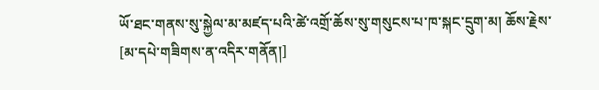ཡོ་ཐང་གནས་སུ་སྐྱེལ་མ་མཛད་པའི་ཚེ་འགྲོ་ཆོས་སུ་གསུངས་པ་ཁ་སྐང་དྲུག་མ། ཆོས་རྗེས་
[མ་དཔེ་གཟིགས་ན་འདིར་གནོན།]